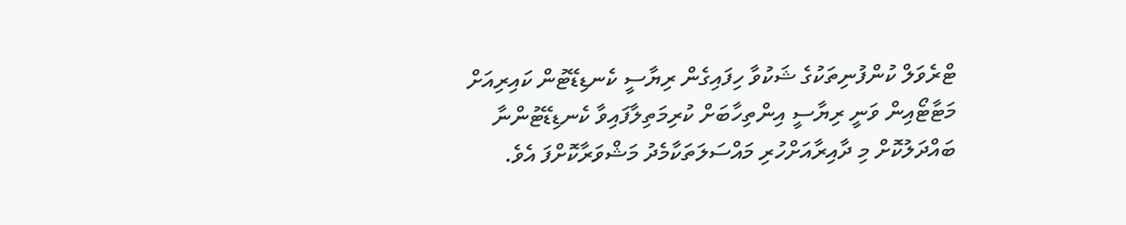ޓްރެވަލް ކުންފުނިތަކުގެ ޝަކުވާ ހިފައިގެން ރިޔާސީ ކެނޑިޑޭޓުން ކައިރިއަށް
މަޓާޓޯއިން ވަނީ ރިޔާސީ އިންތިހާބަށް ކުރިމަތިލާފައިވާ ކެނޑިޑޭޓުންނާ ބައްދަލުކޮށް މި ދާއިރާއަށްހުރި މައްސަލަތަކާމެދު މަޝްވަރާކޮށްފަ އެވެ.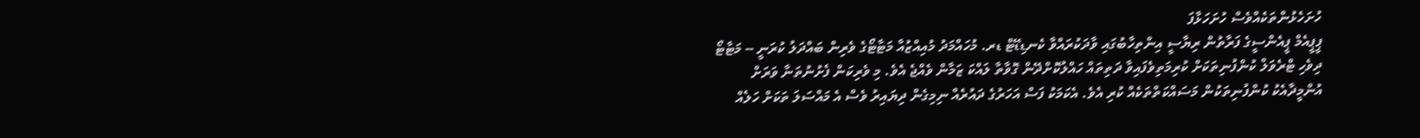ހުށަހެޅުންތަކެއްވެސް ހުށަހަޅާފަ
ޕީޕީއެމް ޕީއެންސީގެ ފަރާތުން ރިޔާސީ އިންތިހާބުގައި ވާދަކުރައްވާ ކެނޑިޑޭޓް ޑރ. މުހައްމަދު މުއިއްޒުއާ މަޓާޓޯގެ ވެރިން ބައްދަލު ކުރަނީ -- މަޓާޓޯ
ދިވެހި ޓްރެވަލް ކުންފުނިތަކަށް ކުރިމަތިވެފައިވާ ދަތިތައް ހައްލުކޮށްދޭން ގޮވާތާ ލައްކަ ޒަމާން ވެއްޖެ އެވެ. މި ވެރިކަން ފެށުނުތަނާ ވަރަށް އުންމީދާއެކު ކުންފުނިތަކުން މަސައްކަތްތަކެއް ކުރި އެވެ. އެކަމަކު ފަސް އަހަރުގެ ދައުރެއް ނިމިގެން ދިޔައިރު ވެސް އެ މައްސަލަ ތަކަށް ހަލެއް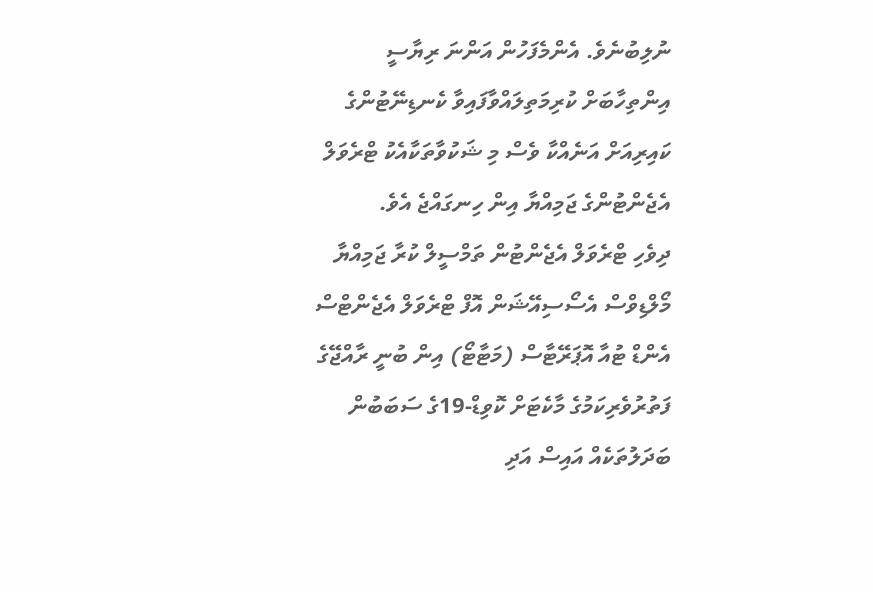ނުލިބުނެވެ. އެންމެފަހުން އަންނަ ރިޔާސީ އިންތިހާބަށް ކުރިމަތިލައްވާފައިވާ ކެނޑިނޭޓުންގެ ކައިރިއަށް އަނެއްކާ ވެސް މި ޝަކުވާތަކާއެކު ޓްރެވަލް އެޖެންޓުންގެ ޖަމިއްޔާ އިން ހިނގައްޖެ އެވެ.
ދިވެހި ޓްރެވަލް އެޖެންޓުން ތަމްސީލް ކުރާ ޖަމިއްޔާ މޯލްޑިވްސް އެސޯސިއޭޝަން އޮފް ޓްރެވަލް އެޖެންޓްސް އެންޑް ޓުއާ އޮޕަރޭޓާސް (މަޓާޓޯ) އިން ބުނީ ރާއްޖޭގެ ފަތުރުވެރިކަމުގެ މާކެޓަށް ކޮވިޑް-19ގެ ސަބަބުން ބަދަލުތަކެއް އައިސް އަދި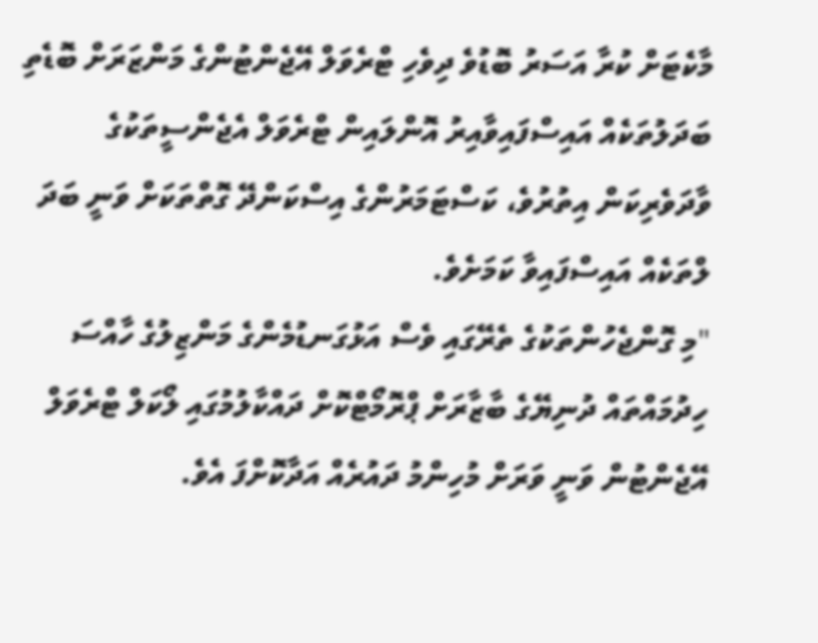މާކެޓަށް ކުރާ އަސަރު ބޮޑުވެ ދިވެހި ޓްރެވަލް އޭޖެންޓުންގެ މަންޒަރަށް ބޮޑެތި ބަދަލުތަކެއް އައިސްފައިވާއިރު އޮންލައިން ޓްރެވަލް އެޖެންސީތަކުގެ ވާދަވެރިކަން އިތުރުވެ، ކަސްޓަމަރުންގެ އިސްކަންދޭ ގޮތްތަކަށް ވަނީ ބަދަ ލްތަކެއް އައިސްފައިވާ ކަމަށެވެ.
"މި ގޮންޖެހުންތަކުގެ ތެރޭގައި ވެސް އަޅުގަނޑުމެންގެ މަންޒިލުގެ ހާއްސަ ހިދުމައްތައް ދުނިޔޭގެ ބާޒާރަށް ޕްރޮމޯޓްކޮށް ދައްކާލުމުގައި ލޯކަލް ޓްރެވަލް އޭޖެންޓުން ވަނީ ވަރަށް މުހިންމު ދައުރެއް އަދާކޮށްފަ އެވެ.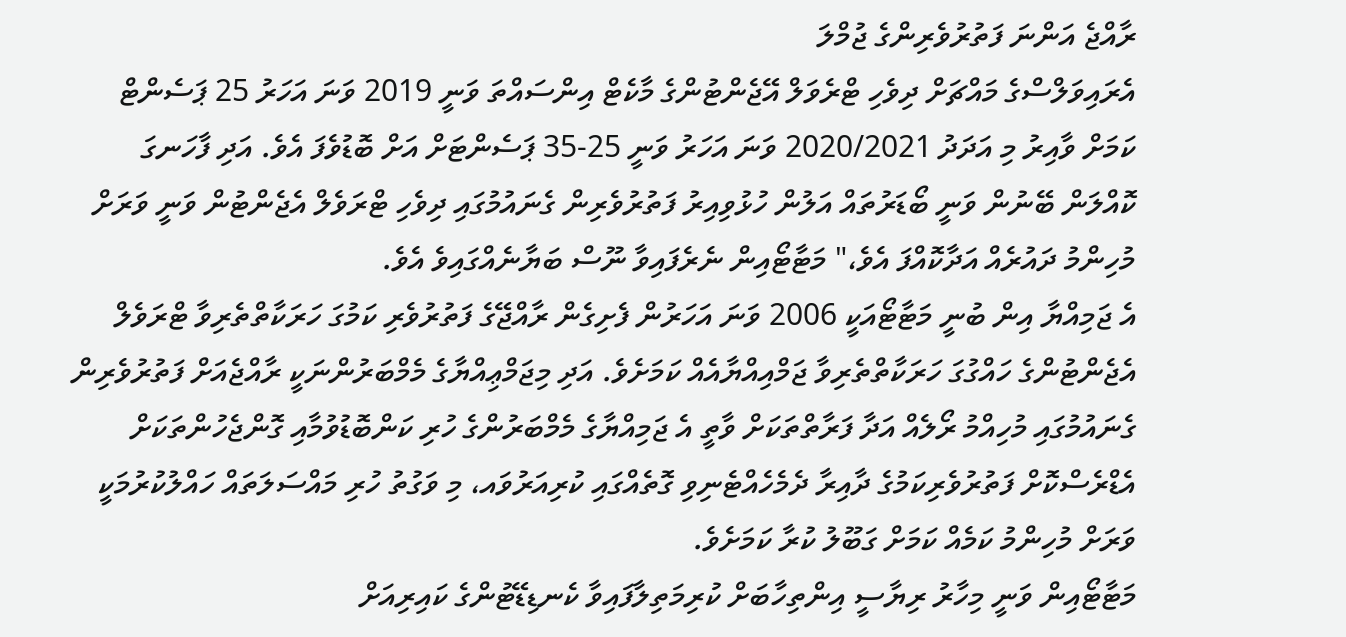ރާއްޖެ އަންނަ ފަތުރުވެރިންގެ ޖުމްލަ
އެރައިވަލްސްގެ މައްޗަށް ދިވެހި ޓްރެވަލް އޭޖެންޓުންގެ މާކެޓް އިންސައްތަ ވަނީ 2019 ވަނަ އަހަރު 25 ޕަސެންޓް ކަމަށް ވާއިރު މި އަދަދު 2020/2021 ވަނަ އަހަރު ވަނީ 25-35 ޕަސެންޓަށް އަށް ބޮޑުވެފަ އެވެ. އަދި ފާހަނގަ ކޮއްލަން ބޭނުން ވަނީ ބޯޑަރުތައް އަލުން ހުޅުވިއިރު ފަތުރުވެރިން ގެނައުމުގައި ދިވެހި ޓްރަވެލް އެޖެންޓުން ވަނީ ވަރަށް މުހިންމު ދައުރެއް އަދާކޮއްފަ އެވެ،" މަޓާޓޯއިން ނެރެފައިވާ ނޫސް ބަޔާނެއްގައިވެ އެވެ.
އެ ޖަމިއްޔާ އިން ބުނީ މަޓާޓޯއަކީ 2006 ވަނަ އަހަރުން ފެށިގެން ރާއްޖޭގެ ފަތުރުވެރި ކަމުގަ ހަރަކާތްތެރިވާ ޓްރަވެލް އެޖެންޓުންގެ ހައްގުގަ ހަރަކާތްތެރިވާ ޖަމްއިއްޔާއެއް ކަމަށެވެ. އަދި މިޖަމްޢިއްޔާގެ މެމްބަރުންނަކީ ރާއްޖެއަށް ފަތުރުވެރިން ގެނައުމުގައި މުހިއްމު ރޯލެއް އަދާ ފަރާތްތަކަށް ވާތީ އެ ޖަމިއްޔާގެ މެމްބަރުންގެ ހުރި ކަންބޮޑުވުމާއި ގޮންޖެހުންތަކަށް އެޑްރެސްކޮށް ފަތުރުވެރިކަމުގެ ދާއިރާ ދެމެހެއްޓެނިވި ގޮތެއްގައި ކުރިއަރުވައ، މި ވަގުތު ހުރި މައްސަލަތައް ހައްލުކުރުމަކީ ވަރަށް މުހިންމު ކަމެއް ކަމަށް ގަބޫލު ކުރާ ކަމަށެވެ.
މަޓާޓޯއިން ވަނީ މިހާރު ރިޔާސީ އިންތިހާބަށް ކުރިމަތިލާފައިވާ ކެނޑިޑޭޓުންގެ ކައިރިއަށް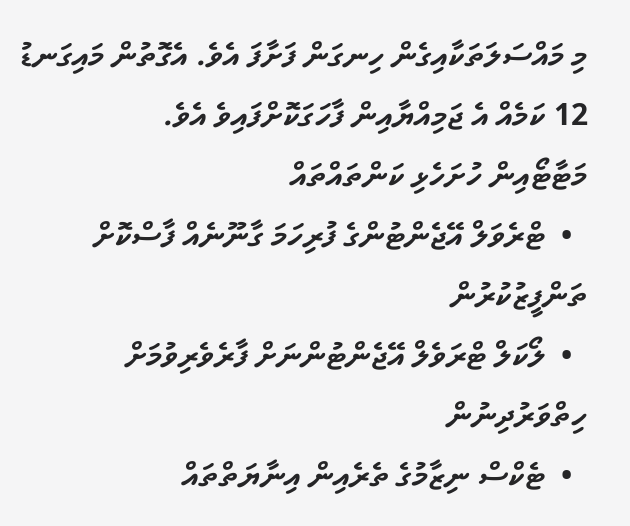މި މައްސަލަތަކާއިގެން ހިނގަން ފަށާފަ އެވެ. އެގޮތުން މައިގަނޑު 12 ކަމެއް އެ ޖަމިއްޔާއިން ފާހަގަކޮށްފައިވެ އެވެ.
މަޓާޓޯއިން ހުށަހެޅި ކަންތައްތައް
  •  ޓްރެވަލް އޭޖެންޓުންގެ ފުރިހަމަ ގާނޫނެއް ފާސްކޮށް ތަންފީޒުކުރުން
  •  ލޯކަލް ޓްރަވެލް އޭޖެންޓުންނަށް ފާރެވެރިވުމަށް ހިތްވަރުދިނުން
  •  ޓެކްސް ނިޒާމުގެ ތެރެއިން އިނާޔަތްތައް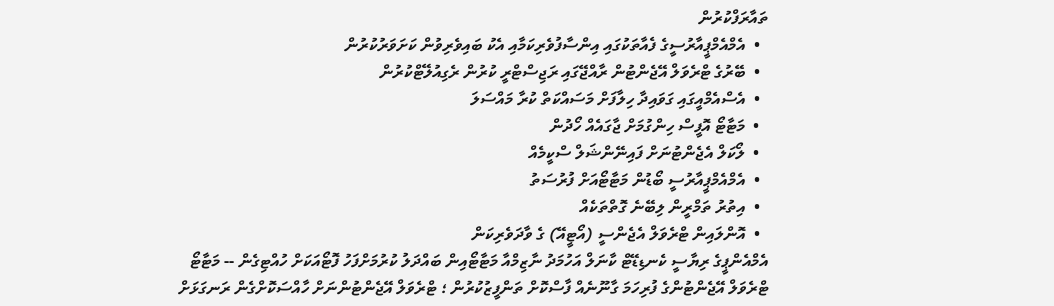ތައާރަފްކުރުން
  •  އެމްއެމްޕީއާރުސީގެ ފެއާތަކުގައި އިންސާފުވެރިކަމާއި އެކު ބައިވެރިވުން ކަށަވަރުކުރުން
  •  ބޭރުގެ ޓްރެވަލް އޭޖެންޓުން ރާއްޖޭގައި ރަޖިސްޓްރީ ކުރުން ރެގިއުލޭޓްކުރުން
  •  އެސްއެމްއީގައި ގަވައިދާ ހިލާފަށް މަސައްކަތް ކުރާ މައްސަލަ
  •  މަޓާޓޯ އޮފީސް ހިންގުމަށް ޖާގައެއް ހޯދުން
  •  ލޯކަލް އެޖެންޓުނަށް ފައިނޭންޝަލް ސްކީމެއް
  •  އެމްއެމްޕީއާރުސީ ބޯޑުން މަޓާޓޯއަށް ފުރުސަތު
  •  އިތުރު ތަމްރީން ލިބޭނެ ގޮތްތަކެއް
  •  އޮންލައިން ޓްރެވަލް އެޖެންސީ (އޯޓީއޭ) ގެ ވާދަވެރިކަން
އެމްއެންޕީގެ ރިޔާސީ ކެނޑިޑޭޓް ކާނަލް އަހުމަދު ނާޒިމްއާ މަޓާޓޯއިން ބައްދަލު ކުރުމަށްފަހު ފޮޓޯއަކަށް ހުއްޓިގެން -- މަޓާޓޯ
ޓްރެވަލް އޭޖެންޓުންގެ ފުރިހަމަ ގާނޫނެއް ފާސްކޮށް ތަންފީޒުކުރުން ؛ ޓްރެވަލް އޭޖެންޓުންނަށް ހާއްސަކޮށްގެން ރަނގަޅަށް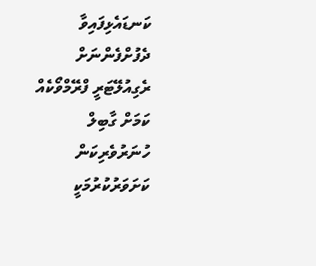ކަނޑައެޅިފައިވާ ދެފުށްފެންނަށް ރެގިއުލޭޓަރީ ފްރޭމްވޯކެއް ކަމަށް ގާބިލް ހުނަރުވެރިކަން ކަށަވަރުކުރުމަކީ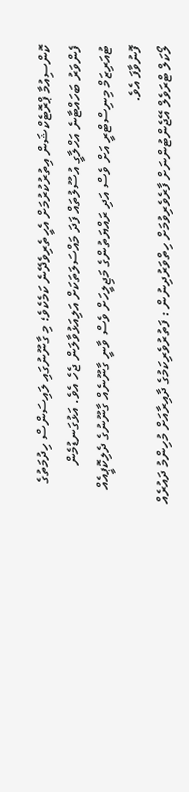ކޮންސިއުމާ ޕްރޮޓެކްޝަން އިތުރުކުރުމަށް އެހީތެރިވެދޭނެ ކަމެކެވެ؛ މި ގާނޫނުގައި ލައިސަންސް ހިދުމަތުގެ ފެންވަރު ބަހައްޓާނެ އަހްލާގީ އުސޫލުތައް ފަދަ މައްސަލަތަކަށް އަލިއަޅުވާލަން ޖެހެ އެވެ. އަޅުގަނޑުމެން
ޓުއަރިޒަމް މިނިސްޓްރީ އަށް ވެސް އަދި ރައްޔަތުންގެ މަޖިލީހަށް ވެސް ވާނީ ގާނޫނެއް ގާނޫނުގެ ދެލިކޮޕީއެއް ފޮނުވާފަ އެވެ.
ލޯކަލް ޓްރަވެލް އޭޖެންޓުންނަށް ފާރެވެރިވުމަށް ހިތްވަރުދިނުން : ފަތުރުވެރިކަމުގެ ދާއިރާއަށް މުހިންމު ދައުރެއް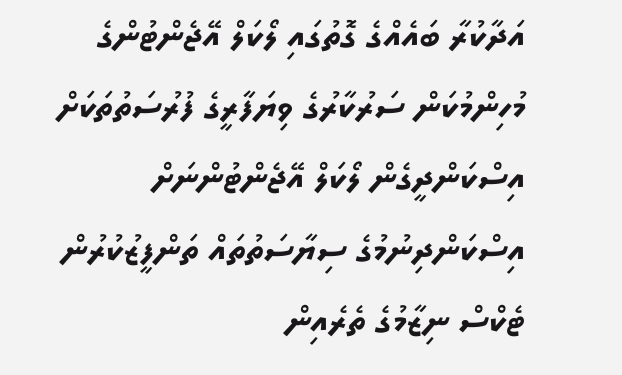އަދާކުރާ ބައެއްގެ ގޮތުގައި ލޯކަލް އޭޖެންޓުންގެ މުހިންމުކަން ސަރުކާރުގެ ވިޔަފާރީގެ ފުރުސަތުތަކަށް އިސްކަންދީގެން ލޯކަލް އޭޖެންޓުންނަށް އިސްކަންދިނުމުގެ ސިޔާސަތުތައް ތަންފީޒުކުރުން
ޓެކްސް ނިޒާމުގެ ތެރެއިން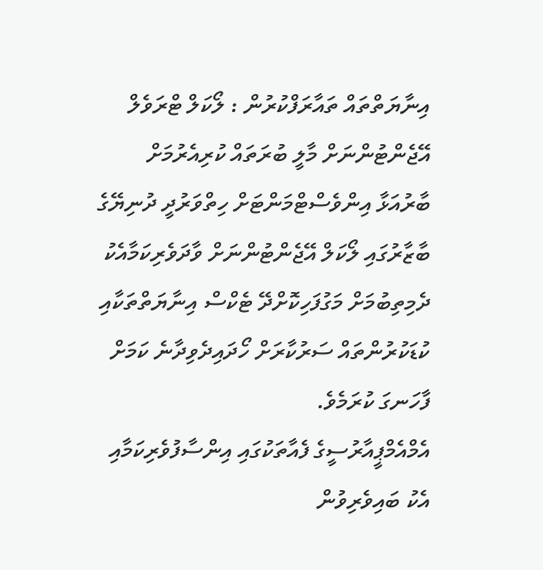އިނާޔަތްތައް ތައާރަފްކުރުން : ލޯކަލް ޓްރަވެލް އޭޖެންޓުންނަށް މާލީ ބުރަތައް ކުރިއެރުމަށް ބާރުއަޅާ އިންވެސްޓްމަންޓަށް ހިތްވަރުދީ ދުނިޔޭގެ ބާޒާރުގައި ލޯކަލް އޭޖެންޓުންނަށް ވާދަވެރިކަމާއެކު ދެމިތިބުމަށް މަގުފަހިކޮށްދޭ ޓެކްސް އިނާޔަތްތަކާއި ކުޑަކުރުންތައް ސަރުކާރަށް ހޯދައިދެވިދާނެ ކަމަށް ފާހަނގަ ކުރަމެވެ.
އެމްއެމްޕީއާރުސީގެ ފެއާތަކުގައި އިންސާފުވެރިކަމާއި އެކު ބައިވެރިވުން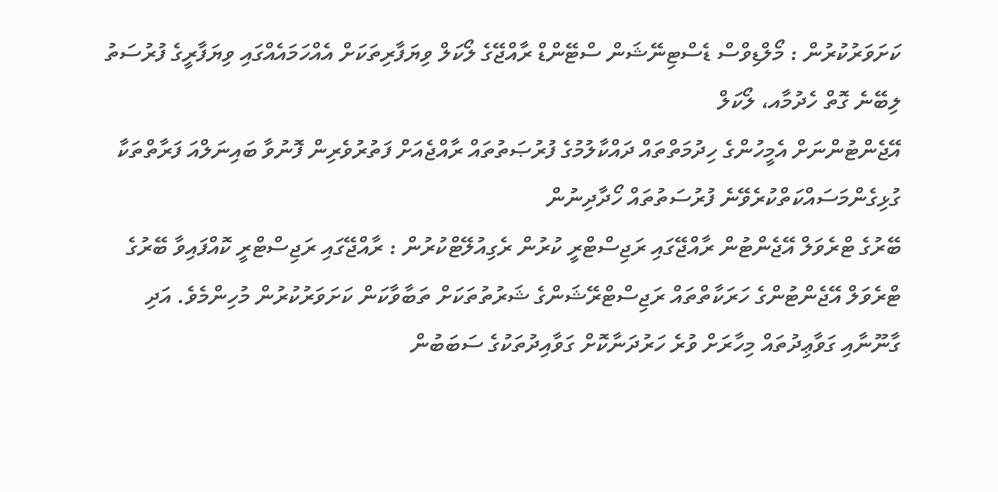ކަށަވަރުކުރުން : މޯލްޑިވްސް ޑެސްޓިނޭޝަން ސްޓޭންޑް ރާއްޖޭގެ ލޯކަލް ވިޔަފާރިތަކަށް އެއްހަމައެއްގައި ވިޔަފާރީގެ ފުރުސަތު ލިބޭނެ ގޮތް ހެދުމާއ، ލޯކަލް
އޭޖެންޓުންނަށް އެމީހުންގެ ހިދުމަތްތައް ދައްކާލުމުގެ ފުރުޞަތުތައް ރާއްޖެއަށް ފަތުރުވެރިން ފޮނުވާ ބައިނަލްއަ ފަރާތްތަކާ ގުޅިގެންމަސައްކަތްކުރެވޭނެ ފުރުސަތުތައް ހޯދާދިނުން
ބޭރުގެ ޓްރެވަލް އޭޖެންޓުން ރާއްޖޭގައި ރަޖިސްޓްރީ ކުރުން ރެގިއުލޭޓްކުރުން : ރާއްޖޭގައި ރަޖިސްޓްރީ ކޮއްފައިވާ ބޭރުގެ ޓްރެވަލް އޭޖެންޓުންގެ ހަރަކާތްތައް ރަޖިސްޓްރޭޝަންގެ ޝަރުތުތަކަށް ތަބާވާކަން ކަށަވަރުކުރުން މުހިންމެވެ. އަދި ގާނޫނާއި ގަވާޢިދުތައް މިހާރަށް ވުރެ ހަރުދަނާކޮށް ގަވާއިދުތަކުގެ ސަބަބުން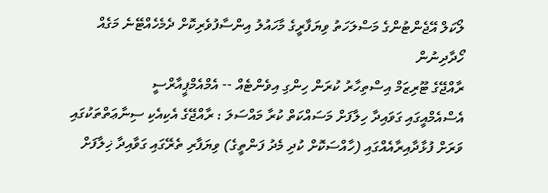ލޯކަލް އޭޖެންޓުންގެ މަސްލަހަތު ވިޔަފާރީގެ މާހައުލު އިންސާފުވެރިކޮށް ދެމެހެއްޓޭނެ މަގެއް ހޯދާދިނުން
ރާއްޖޭގެ ޓޫރިޒަމް އިސްތިހާރު ކުރަން ހިންގި އިވެންޓެއް -- އެމްއެމްޕީއާރްސީ
އެސްއެމްއީގައި ގަވައިދާ ހިލާފަށް މަސައްކަތް ކުރާ މައްސަލަ : ރާއްޖޭގެ އެކިއެކި ސިނާޢަތްތަކުގައި ވަރަށް ފުޅާދާއިރާއެއްގައި (ހާއްސަކޮށް ކުދި މެދު ފަންތީގެ) ވިޔަފާރި ތެރޭގައި ގަވާއިދާ ޚިލާފަށް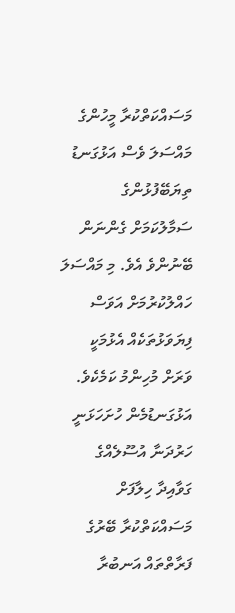މަސައްކަތްކުރާ މީހުންގެ މައްސަލަ ވެސް އަޅުގަނޑު ތިޔަބޭފުޅުންގެ ސަމާލުކަމަށް ގެންނަން ބޭނުންވެ އެވެ. މި މައްސަލަ ހައްލުކުރުމަށް އަވަސް ފިޔަވަޅުތަކެއް އެޅުމަކީ ވަރަށް މުހިންމު ކަމެކެވެ. އަޅުގަނޑުމެން ހުށަހަޅަނީ ހަރުދަނާ އުސޫލެއްގެ ގަވާއިދާ ހިލާފަށް މަސައްކަތްކުރާ ބޭރުގެ ފަރާތްތައް އަނބުރާ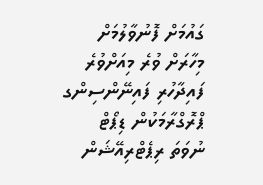ގައުމަށް ފޮނުވާލުމަށް މިހާރަށް ވުރެ މިއަށްވުރެ ފައިދާހުރި ފައިނޭންސިންގ ޕްރޮގްރާމަކުން ޑިޕޯޓް ނުވަތަ ރިޕެޓްރިއޭޝަން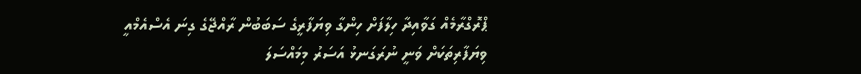ޕްރޮގްރާމެއް ގަވާއިދާ ހިލާފަށް ހިންގާ ވިޔަފާރީގެ ސަބަބުން ރާއްޖޭގެ ގިނަ އެސްއެމްއީ ވިޔަފާރިތަކަށް ވަނީ ނުރަގަނޅު އަސަރު މިމައްސަލަ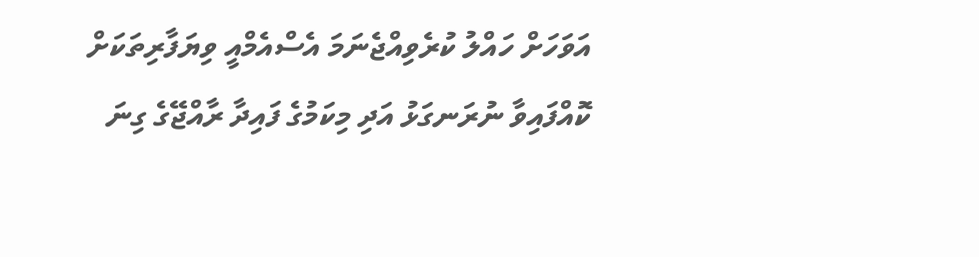އަވަހަށް ހައްލު ކުރެވިއްޖެނަމަ އެސްއެމްއީ ވިޔަފާރިތަކަށް ކޮއްފައިވާ ނުރަނގަޅު އަދި މިކަމުގެ ފައިދާ ރާއްޖޭގެ ގިނަ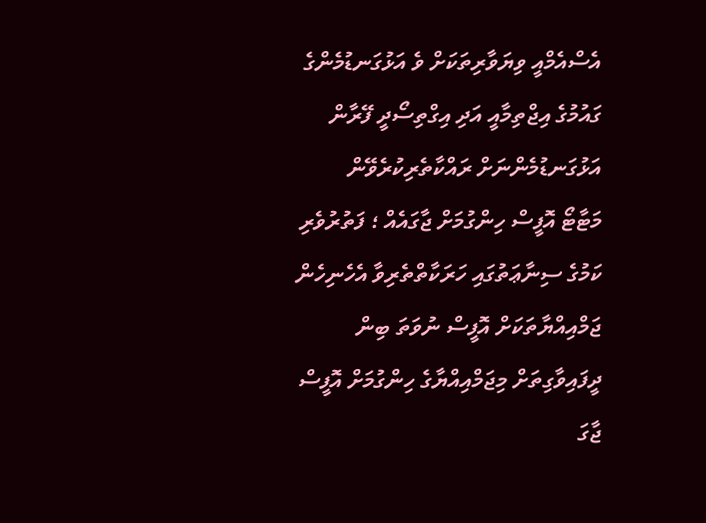އެސްއެމްއީ ވިޔަވާރިތަކަށް ވެ އަޅުގަނޑުމެންގެ ގައުމުގެ އިޖްތިމާއީ އަދި އިގްތިސޯދީ ފޭރާން އަޅުގަނޑުމެންނަށް ރައްކާތެރިކުރެވޭން
މަޓާޓޯ އޮފީސް ހިންގުމަށް ޖާގައެއް ؛ ފަތުރުވެރި ކަމުގެ ސިނާޢަތުގައި ހަރަކާތްތެރިވާ އެހެނިހެން ޖަމްއިއްޔާތަކަށް އޮފީސް ނުވަތަ ބިން ދީފައިވާގިތަށް މިޖަމްއިއްޔާގެ ހިންގުމަށް އޮފީސް ޖާގަ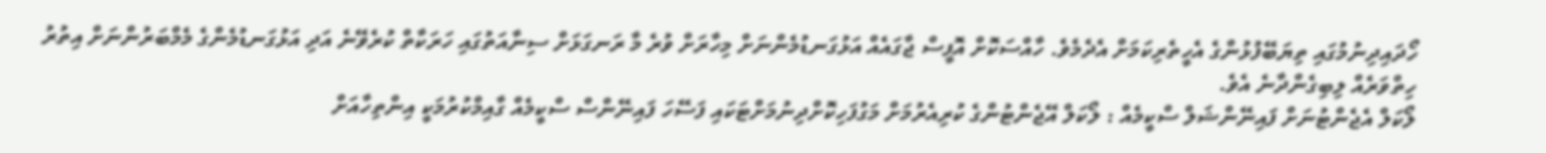ހޯދައިދިނުމުގައި ތިޔަބޭފުޅުންގެ އެހީތެރިކަމަށް އެދެމެވެ. ހާއްސަކޮށް އޮފީސް ޖާގައެއް އަޅުގަނޑުމެންނަށް މިހާރަށް ވުރެ މާ ރަނގަޅަށް ސިނާއަތުގައި ހަރަކާތް ކުރެވޭނެ އަދި އަޅުގަނޑުމެންގެ މެމްބަރުންނަށް އިތުރު ހިތްވަރެއް ލިބިގެންދާނެ އެވެ.
ލޯކަލް އެޖެންޓުނަށް ފައިނޭންޝަލް ސްކީމެއް : ލޯކަލް އޭޖެންޓުންގެ ކުރިއެރުމަށް މަގުފަހިކޮށްދިނުމަށްޓަކައި ފަސޭހަ ފައިނޭންސް ސްކީމެއް ގާއިމްކުރުމަކީ އިންތިހާއަށް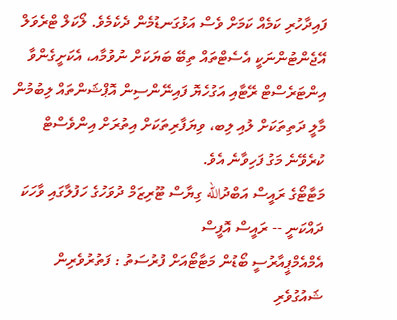ފައިދާހުރި ކަމެއް ކަމަށް ވެސް އަޅުގަނޑުމެން ދެކެމެވެ. ލޯކަލް ޓްރެވަލް އޭޖެންޓުންނަކީ އެސެޓްތައް ތިބޭ ބަޔަކަށް ނުވުމާއ، އެކަށީގެންވާ އިންޓަރެސްޓް ރޭޓާއި އަގުހެޔޮ ފައިނޭންސިން އޮޕްޝަންތައް ލިބުމުން
މާލީ ދަތިތަކަށް ލުއި ލިބ، ވިޔަފާރިތަކަށް އިތުރަށް އިންވެސްޓް ކުރެވޭނެ މަގު ފަހިވާނެ އެވެ.
މަޓާޓޯގެ ރައީސް އަބްދުالله ގިޔާސް ޓޫރިޒަމް ދުވަހުގެ ހަފުލާގައި ވާހަކަ ދައްކަނީ -- ރައީސް އޮފީސް
އެމްއެމްޕީއާރުސީ ބޯޑުން މަޓާޓޯއަށް ފުރުސަތު : ފަތުރުވެރިން ޝައުގުވެރި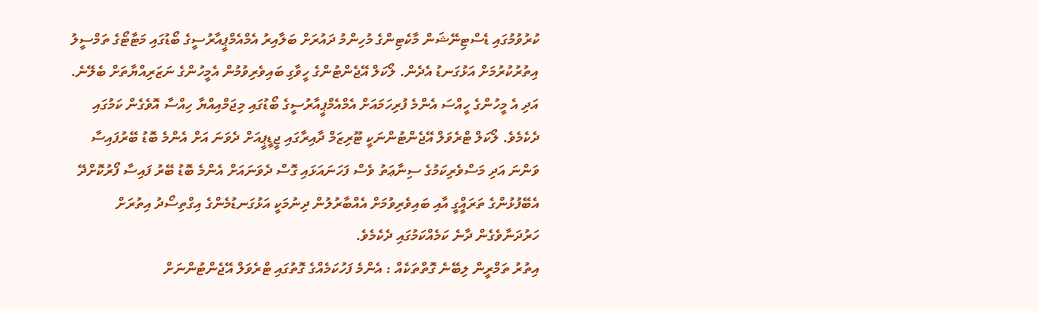ކުރުވުމުގައި ޑެސްޓިނޭޝަން މާކެޓިންގެ މުހިންމު ދައުރަށް ބަލާއިރު އެމްއެމްޕީއާރުސީގެ ބޯޑުގައި މަޓާޓޯގެ ތަމްސީލު އިތުރުކުރުމަށް އަޅުގަނޑު އެދެން. ލޯކަލް އޭޖެންޓުންގެ ހީވާގި ބައިވެރިވުމުން އެމީހުންގެ ނަޒަރިއްޔާތަށް ބެލޭނެ. އަދި އެ މީހުންގެ ހީއްސަ އެންމެ ފުރިހަމައަށް އެމްއެމްޕީއާރުސީގެ ބޯޑުގައި މިޖަމްއިއްޔާ ހިއްސާ އޮވެގެން ކަމުގައި ދެކެމެވެ. ލޯކަލް ޓްރެވަލް އޭޖެންޓުންނަކީ ޓޫރިޒަމް ދާއިރާގައި ޖީޑީޕީއަށް ދެވަނަ އަށް އެންމެ ބޮޑު ބޭރުފައިސާ ވަންނަ އަދި މަސްވެރިކަމުގެ ސިނާޢަތު ވެސް ފަހަނައަޅައި ގޮސް ދެވަނައަށް އެންމެ ބޮޑު ބޭރު ފައިސާ ފޯރުކޮށްދޭ އެބޭފުޅުންގެ ތަރައީްގީ އާއި ބައިވެރިވުމަށް އެއްބާރުލުން ދިނުމަކީ އަޅުގަނޑުމެންގެ އިގްތިސޯދު އިތުރަށް ހަރުދަނާވެގެން ދާނެ ކަމެއްކަމުގައި ދެކެމެވެ.
އިތުރު ތަމްރީން ލިބޭނެ ގޮތްތަކެއް : އެންމެ ފަހުކަމެއްގެ ގޮތުގައި ޓްރެވަލް އޭޖެންޓުންނަށް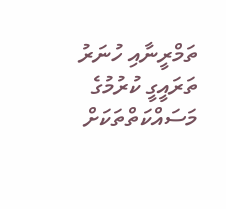ތަމްރީނާއި ހުނަރު ތަރައީގީ ކުރުމުގެ މަސައްކަތްތަކަށް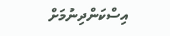އިސްކަންދިނުމަށް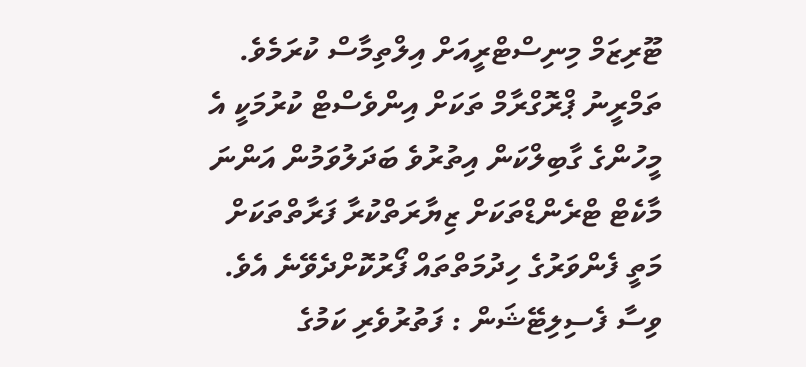ޓޫރިޒަމް މިނިސްޓްރީއަށް އިލްތިމާސް ކުރަމެވެ. ތަމްރީނު ޕްރޮގްރާމް ތަކަށް އިންވެސްޓް ކުރުމަކީ އެ މީހުންގެ ގާބިލްކަން އިތުރުވެ ބަދަލުވަމުން އަންނަ މާކެޓް ޓްރެންޑްތަކަށް ޒިޔާރަތްކުރާ ފަރާތްތަކަށް މަތީ ފެންވަރުގެ ހިދުމަތްތައް ފޯރުކޮށްދެވޭނެ އެވެ.
ވިސާ ފެސިލިޓޭޝަން : ފަތުރުވެރި ކަމުގެ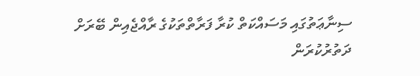ސިނާޢަތުގައި މަސައްކަތް ކުރާ ފަރާތްތަކުގެ ރާއްޖެއިން ބޭރަށް ދަތުރުކުރަން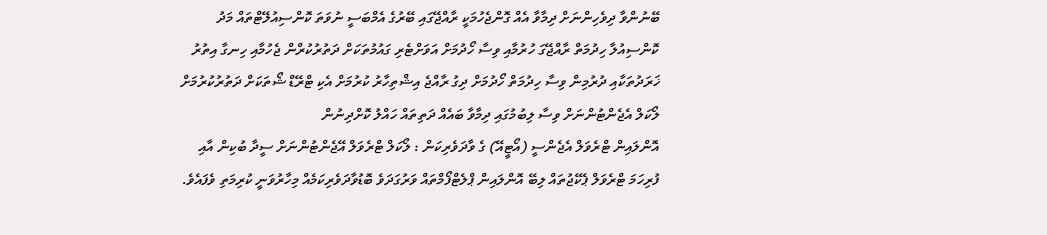ބޭނުންވާ ދިވެހިންނަށް ދިމާވާ އެއް ގޮންޖެހުމަކީ ރާއްޖޭގައި ބޭރުގެ އެމްބަސީ ނުވަތަ ކޮންސިއުލޭޓްތައް މަދު ކޮންސިއުލާ ހިދުމަތް ރާއްޖޭގަ ހުރުމާއި ވިސާ ހޯދުމަށް އަވަށްޓެރި ގައުމުތަކަށް ދަތުރުކުރްން ޖެހުމާއި ހިނގާ އިތުރު ޚަރަދުތަކާއި ދުރުމިން ވިސާ ހިދުމަތް ހޯދުމަށް ދިގު ރާއްޖެ އިޝްތިހާރު ކުރުމަށް އެކި ޓްރޭޑް ޝޯތަކަށް ދަތުރުކުރުމަށް ލޯކަލް އެޖެންޓުންނަށް ވިސާ ލިބުމުގައި ދިމާވާ ބައެއް ދަތިތައް ހައްލު ކޮށްދިނުން
އޮންލައިން ޓްރެވަލް އެޖެންސީ (އޯޓީއޭ) ގެ ވާދަވެރިކަން : ލޯކަލް ޓްރެވަލް އޭޖެންޓުންނަށް ސީދާ ބުކިން އާއި ފުރިހަމަ ޓްރެވަލް ޕެކޭޖުތައް ލިބޭ އޮންލައިން ޕްލެޓްފޯމްތައް ވަރުގަދަވެ ބޮޑުވާދަވެރިކަމެއް މިހާރުވަނީ ކުރިމަތި ވެފައެވެ.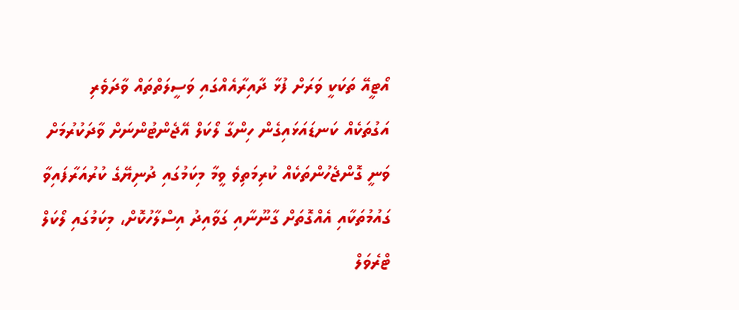އޯޓީއޭ ތަކަކީ ވަރަށް ފުޅާ ދާއިރާއެއްގައި ވަސީލަތްތައް ވާދަވެރި އަގުތަކެއް ކަނޑައަޅައިގެން ހިންގާ ލޯކަލް އޭޖެންޓުންނަށް ވާދަކުރުމަށް ވަނީ ގޮންޖެހުންތަކެއް ކުރިމަތިވެ ވީމާ މިކަމުގައި ދުނިޔޭގެ ކުރުއަރާފައިވާ ގައުމުތަކާއި އެއްގޮތަށް ގާނޫނާއި ގަވާއިދު އިސްލާހުކޮށް، މިކަމުގައި ލޯކަލް ޓްރެވަލް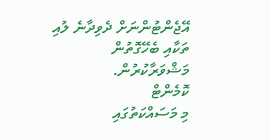އޭޖެންޓުންނަށް ދެވިދާނެ ލުއި ތަކާއި ބެހޭގޮތުން މަޝްވަރާކުރުން.
ކޮމެންޓް
މި މަސައްކަތުގައި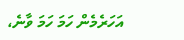އަހަރެމެން ހަމަ ހަމަ ވާނެ،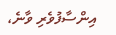އިންސާފުވެރި ވާނެ،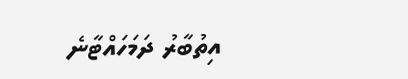އިތުބާރު ދަމަހައްޓާނެ